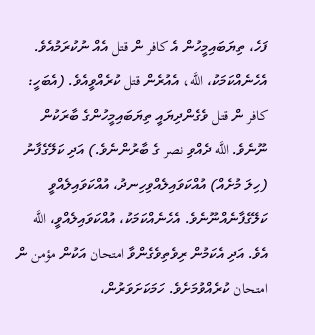ފަހެ، ތިޔަބައިމީހުން އެ كافر ން قتل އެއް ނުކުރަމުއެވެ. އެހެނެއްކަމަކު، اللَّه، އެއުރެން قتل ކުރެއްވީއެވެ. (އެބަހީ: كافر ން قتل ވެގެންދިޔައީ ތިޔަބައިމީހުންގެ ބާރަކުން ނޫނެވެ. اللَّه ދެއްވި نصر ގެ ބާރުންނެވެ.) އަދި ކަލޭގެފާނު (ހިލަ މުށެއް) އުއްކަވައިލެއްވިހިނދު، އުއްކަވައިލެއްވީ ކަލޭގެފާނެއްނޫނެވެ. އެހެނެއްކަމަކު، އުއްކަވައިލެއްވީ، اللَّه އެވެ. އަދި އެކަމުން ރިވެތިވެގެންވާ امتحان އަކުން مؤمن ން امتحان ކުރެއްވުމަށެވެ. ހަމަކަށަވަރުން،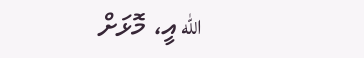اللّه އީ، މޮޅަށް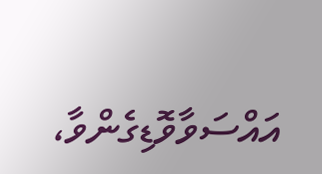އައްސަވާވޮޑިގެންވާ،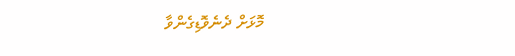މޮޅަށް ދެނެވޮޑިގެންވާ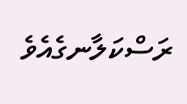ރަސްކަލާނގެއެވެ